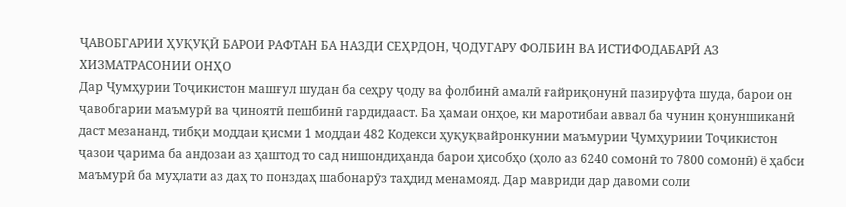ҶАВОБГАРИИ ҲУҚУҚӢ БАРОИ РАФТАН БА НАЗДИ СЕҲРДОН, ҶОДУГАРУ ФОЛБИН ВА ИСТИФОДАБАРӢ АЗ ХИЗМАТРАСОНИИ ОНҲО
Дар Ҷумҳурии Тоҷикистон машғул шудан ба сеҳру ҷоду ва фолбинӣ амалӣ ғайриқонунӣ пазируфта шуда, барои он ҷавобгарии маъмурӣ ва ҷиноятӣ пешбинӣ гардидааст. Ба ҳамаи онҳое, ки маротибаи аввал ба чунин қонуншиканӣ даст мезананд, тибқи моддаи қисми 1 моддаи 482 Кодекси ҳуқуқвайронкунии маъмурии Ҷумҳуриии Тоҷикистон ҷазои ҷарима ба андозаи аз ҳаштод то сад нишондиҳанда барои ҳисобҳо (ҳоло аз 6240 сомонӣ то 7800 сомонӣ) ё ҳабси маъмурӣ ба муҳлати аз даҳ то понздаҳ шабонарӯз таҳдид менамояд. Дар мавриди дар давоми соли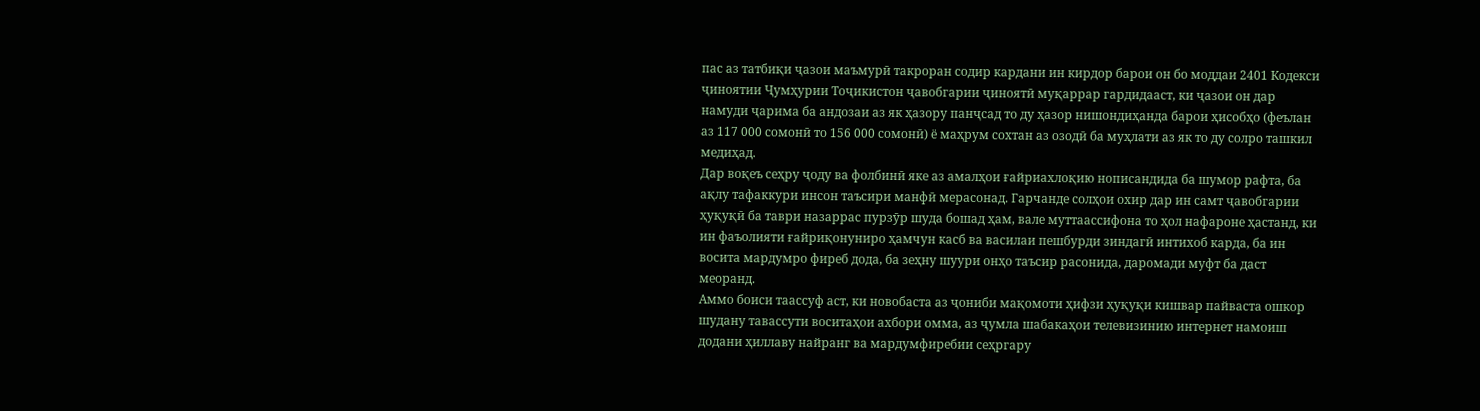пас аз татбиқи ҷазои маъмурӣ такроран содир кардани ин кирдор барои он бо моддаи 2401 Кодекси ҷиноятии Ҷумҳурии Тоҷикистон ҷавобгарии ҷиноятӣ муқаррар гардидааст, ки ҷазои он дар намуди ҷарима ба андозаи аз як ҳазору панҷсад то ду ҳазор нишондиҳанда барои ҳисобҳо (феълан аз 117 000 сомонӣ то 156 000 сомонӣ) ё маҳрум сохтан аз озодӣ ба муҳлати аз як то ду солро ташкил медиҳад.
Дар воқеъ сеҳру ҷоду ва фолбинӣ яке аз амалҳои ғайриахлоқию нописандида ба шумор рафта, ба ақлу тафаккури инсон таъсири манфӣ мерасонад. Гарчанде солҳои охир дар ин самт ҷавобгарии ҳуқуқӣ ба таври назаррас пурзӯр шуда бошад ҳам, вале муттаассифона то ҳол нафароне ҳастанд, ки ин фаъолияти ғайриқонуниро ҳамчун касб ва василаи пешбурди зиндагӣ интихоб карда, ба ин восита мардумро фиреб дода, ба зеҳну шуури онҳо таъсир расонида, даромади муфт ба даст меоранд.
Аммо боиси таассуф аст, ки новобаста аз ҷониби мақомоти ҳифзи ҳуқуқи кишвар пайваста ошкор шудану тавассути воситаҳои ахбори омма, аз ҷумла шабакаҳои телевизинию интернет намоиш додани ҳиллаву найранг ва мардумфиребии сеҳргару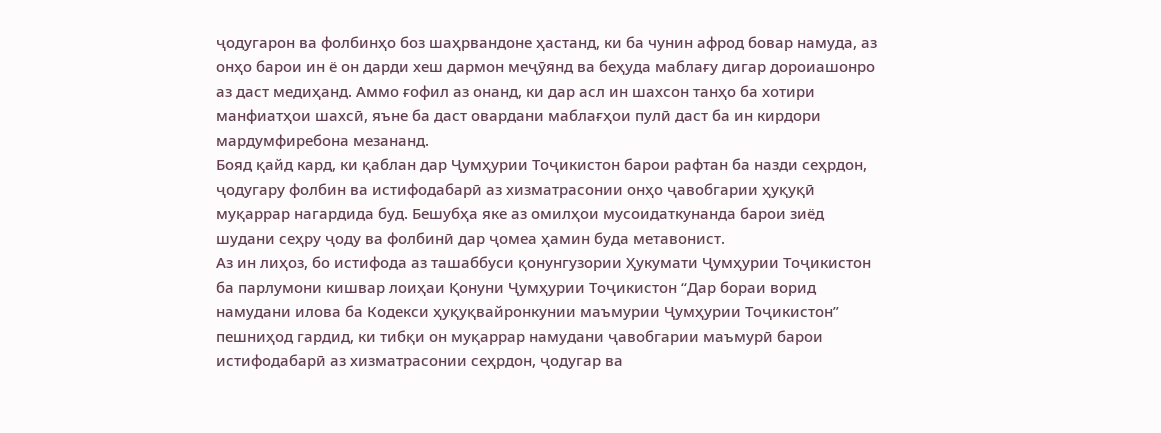ҷодугарон ва фолбинҳо боз шаҳрвандоне ҳастанд, ки ба чунин афрод бовар намуда, аз онҳо барои ин ё он дарди хеш дармон меҷӯянд ва беҳуда маблағу дигар дороиашонро аз даст медиҳанд. Аммо ғофил аз онанд, ки дар асл ин шахсон танҳо ба хотири манфиатҳои шахсӣ, яъне ба даст овардани маблағҳои пулӣ даст ба ин кирдори мардумфиребона мезананд.
Бояд қайд кард, ки қаблан дар Ҷумҳурии Тоҷикистон барои рафтан ба назди сеҳрдон, ҷодугару фолбин ва истифодабарӣ аз хизматрасонии онҳо ҷавобгарии ҳуқуқӣ муқаррар нагардида буд. Бешубҳа яке аз омилҳои мусоидаткунанда барои зиёд шудани сеҳру ҷоду ва фолбинӣ дар ҷомеа ҳамин буда метавонист.
Аз ин лиҳоз, бо истифода аз ташаббуси қонунгузории Ҳукумати Ҷумҳурии Тоҷикистон ба парлумони кишвар лоиҳаи Қонуни Ҷумҳурии Тоҷикистон “Дар бораи ворид намудани илова ба Кодекси ҳуқуқвайронкунии маъмурии Ҷумҳурии Тоҷикистон” пешниҳод гардид, ки тибқи он муқаррар намудани ҷавобгарии маъмурӣ барои истифодабарӣ аз хизматрасонии сеҳрдон, ҷодугар ва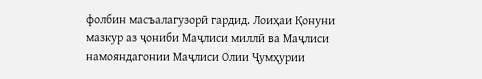фолбин масъалагузорӣ гардид. Лоиҳаи Қонуни мазкур аз ҷониби Маҷлиси миллӣ ва Маҷлиси намояндагонии Маҷлиси Олии Ҷумҳурии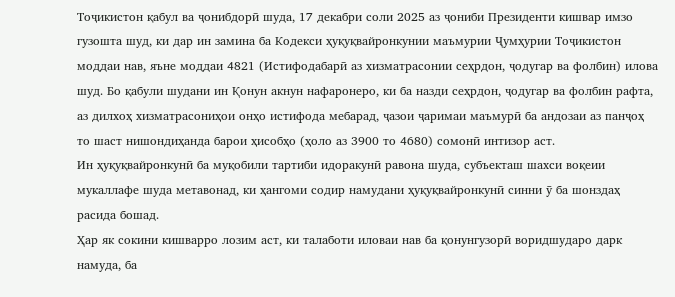Тоҷикистон қабул ва ҷонибдорӣ шуда, 17 декабри соли 2025 аз ҷониби Президенти кишвар имзо гузошта шуд, ки дар ин замина ба Кодекси ҳуқуқвайронкунии маъмурии Ҷумҳурии Тоҷикистон моддаи нав, яъне моддаи 4821 (Истифодабарӣ аз хизматрасонии сеҳрдон, ҷодугар ва фолбин) илова шуд. Бо қабули шудани ин Қонун акнун нафаронеро, ки ба назди сеҳрдон, ҷодугар ва фолбин рафта, аз дилхоҳ хизматрасониҳои онҳо истифода мебарад, ҷазои ҷаримаи маъмурӣ ба андозаи аз панҷоҳ то шаст нишондиҳанда барои ҳисобҳо (ҳоло аз 3900 то 4680) сомонӣ интизор аст.
Ин ҳуқуқвайронкунӣ ба муқобили тартиби идоракунӣ равона шуда, субъекташ шахси воқеии мукаллафе шуда метавонад, ки ҳангоми содир намудани ҳуқуқвайронкунӣ синни ӯ ба шонздаҳ расида бошад.
Ҳар як сокини кишварро лозим аст, ки талаботи иловаи нав ба қонунгузорӣ воридшударо дарк намуда, ба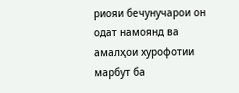риояи бечунучарои он одат намоянд ва амалҳои хурофотии марбут ба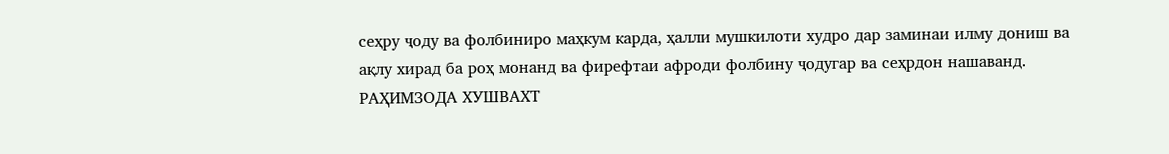сеҳру ҷоду ва фолбиниро маҳкум карда, ҳалли мушкилоти худро дар заминаи илму дониш ва ақлу хирад ба роҳ монанд ва фирефтаи афроди фолбину ҷодугар ва сеҳрдон нашаванд.
РАҲИМЗОДА ХУШВАХТ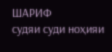ШАРИФ
судяи суди ноҳияи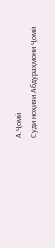А.Ҷомӣ
Суди ноҳияи Абдураҳмони Ҷомӣ